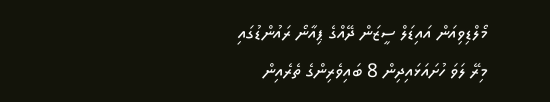މޯލްޑިވިއަން އައިޑަލް ސީޒަން ދޭއްގެ ޕިއާނޯ ރައުންޑުގައި މިރޭ ލަވަ ހުށައަޅައިދިން 8 ބައިވެރިންގެ ތެރެއިން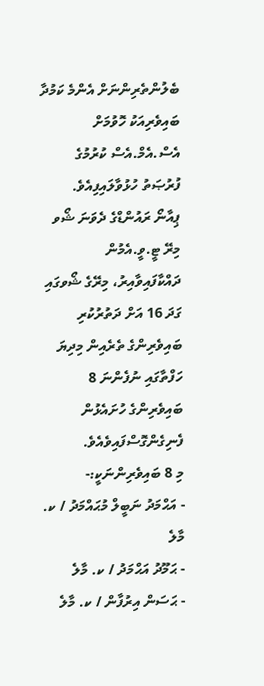ބެލުންތެރިންނަށް އެންމެ ކަމުދާ ބައިވެރިއަކު ހޮވުމަށް އެސް.އެމް.އެސް ކުރުމުގެ ފުރުޞަތު ހުޅުވާލައިފިއެވެ.
ޕިއާނޯ ރައުންޑްގެ ދެވަނަ ޝޯވ މިރޭ ޓީ.ވީ.އެމުން ދައްކާފައިވާއިރު، މިރޭގެ ޝޯވގައި ގަދަ 16 އަށް ދަތުރުކުރި ބައިވެރިންގެ ތެރެއިން މިދިޔަ ހަފްތާގައި ނުފެންނަ 8 ބައިވެރިންގެ ހުށައެޅުން ފެނިގެންގޮސްފައިވެއެވެ.
މި 8 ބައިވެރިންނަކީ:-
- އަޙްމަދު ނަބީލް މުޙައްމަދު / ކ. މާލެ
- ޙަމޫދު އަޙްމަދު / ކ. މާލެ
- ޙަސަން އިރުފާން / ކ. މާލެ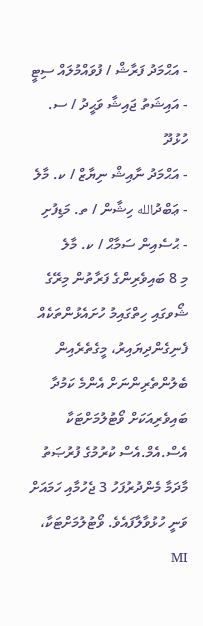- އަޙްމަދު ފަރާޝް / ފުވައްމުލައް ސިޓީ
- އައިޝަތު ޖައިޝާ ވަޙީދު / ސ. ހުޅުދޫ
- އަޙްމަދު ނާއިޝް ނިޔާޒް / ކ. މާލެ
- ޢަބްދުالله ހިޝާން / ތ. މަޑިފުށި
- ޙުސެއިން ސަމާޙް / ކ. މާލެ
މި 8 ބައިވެރިންގެ ފަރާތުން މިރޭގެ ޝޯވގައި ހިތްގައިމު ހުށައެޅުންތަކެއް ފެނިގެންދިޔައިރު، މީގެތެރެއިން ބެލުންތެރިންނަށް އެންމެ ކަމުދާ ބައިވެރިއަކަށް ވޯޓުލުމަށްޓަކާ އެސް.އެމް.އެސް ކުރުމުގެ ފުރުޞަތު މާދަމާ މެންދުރުފަހު 3 ޖެހުމާއި ހަމައަށް ވަނީ ހުޅުވާލާފައެވެ. ވޯޓުލުމަށްޓަކާ، MI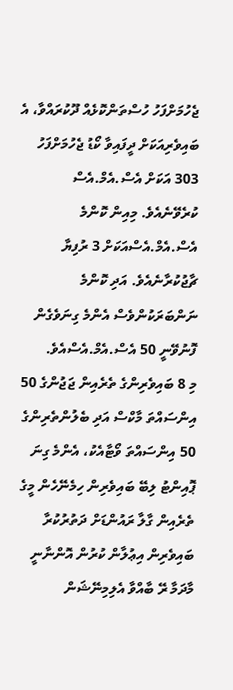ޖެހުމަށްފަހު ހުސްތަންކޮޅެއް ދޫކުރައްވާ، އެ ބައިވެރިއަކަށް ދީފައިވާ ކޯޑު ޖެހުމަށްފަހު 303 އަކަށް އެސް.އެމް.އެސް ކުރެވޭނެއެވެ. މިއިން ކޮންމެ އެސް.އެމް.އެސްއަކަށް 3 ރުފިޔާ ޗާޖުކުރާނެއެވެ. އަދި ކޮންމެ ނަންބަރަކުންވެސް އެންމެ ގިނަވެގެން ފޮނުވޭނީ 50 އެސް.އެމް.އެސްއެވެ.
މި 8 ބައިވެރިންގެ ތެރެއިން ޖަޖުންގެ 50 އިންސައްތަ މާކްސް އަދި ބެލުންތެރިންގެ 50 އިންސައްތަ ވޯޓާއެކު، އެންމެ ގިނަ ޕޮއިންޓު ލިބޭ ބައިވެރިން ހިމެނޭހެން މީގެ ތެރެއިން ގާލާ ރައުންޑަށް ދަތުރުކުރާ ބައިވެރިން އިޢުލާން ކުރުން އޮންނާނީ މާދަމާ ރޭ ބާއްވާ އެލިމިނޭޝަން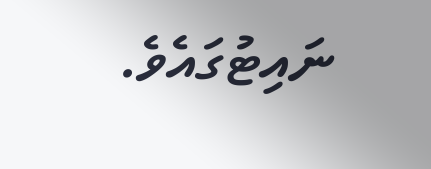ނައިޓުގައެވެ.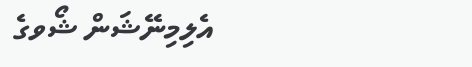އެލިމިނޭޝަން ޝޯވގެ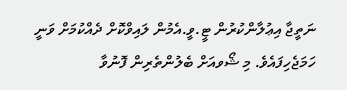ނަތީޖާ އިޢުލާންކުރުން ޓީ.ވީ.އެމުން ލައިވްކޮށް ދެއްކުމަށް ވަނީ ހަމަޖެހިފައެވެ. މި ޝޯވއަށް ބެލުންތެރިން ފޮނުވާ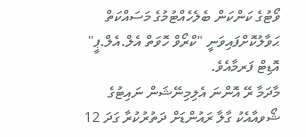ވޯޓުގެ ކަންކަން ބެލެހެއްޓުމުގެ މަސައްކަތް ޙަވާލުކޮށްފައިވަނީ "ކްރޯވް ހޮވަތް އެލް.އެލް.ޕީ" އޮޑިޓް ފަރމާއެވެ.
މާދަމާ ރޭ އޮންނަ އެލިމިނޭޝަން ނައިޓުގެ ޝޯވއާއެކު ގާލާ ރައުންޑަށް ދަތުރުކުރާ ގަދަ 12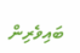ބައިވެރިން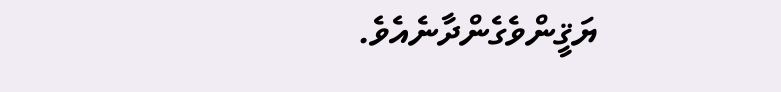ޔަޤީންވެގެންދާނެއެވެ.